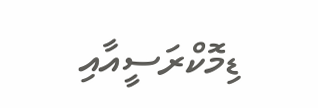ޑިމޮކްރަސީއާއި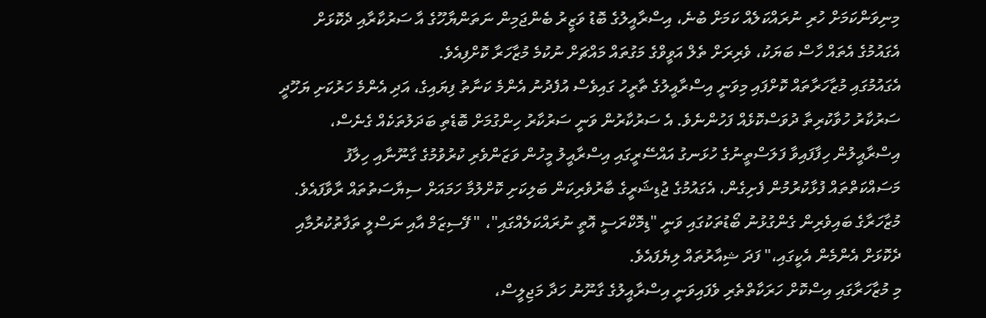މިނިވަންކަމަށް ހުރި ނުރައްކަލެއް ކަމަށް ބުނެ، އިސްރާއީލުގެ ބޮޑު ވަޒީރު ބެންޖަމިން ނަތަންޔާހޫގެ އާ ސަރުކާރާއި ދެކޮޅަށް އެގައުމުގެ އެތައް ހާސް ބަޔަކު، ވެރިރަށް ތެލް އަވީވްގެ މަގުތައް މައްޗަށް ނުކުމެ މުޒާހަރާ ކޮށްފިއެވެ.
އެގައުމުގައި މުޒާހަރާތައް ކޮށްފައި މިވަނީ އިސްރާއީލުގެ ތާރީހު ގައިވެސް އުފެދުނު އެންމެ ކަނާތު ފިޔައިގެ، އަދި އެންމެ ހަރުކަށި ޔަހޫދީ ސަރުކާރު ހުވާކުރިތާ ދުވަސްކޮޅެއް ފަހުންނެވެ. އެ ސަރުކާރުން ވަނީ ސަރުކާރު ހިންގުމަށް ބޮޑެތި ބަދަލުތަކެއް ގެނެސް، އިސްރާއީލުން ހިފާފައިވާ ފަލަސްތީނުގެ ހުޅަނގު އައްސޭރީގައި އިސްރާއީލު މީހުން ވަޒަންވެރި ކުރުވުމުގެ ގާނޫނާއި ހިލާފު މަސައްކަތްތައް ފުޅާކުރުމުން ފެށިގެން، އެގައުމުގެ ޖުޑިޝަރީގެ ބާރުވެރިކަން ބަލިކަށި ކޮށްލުމާ ހަމައަށް ސިޔާސަތުތައް ރާވާފައެވެ.
މުޒާހަރާގެ ބައިވެރިން ގެންގުޅުނު ބޯޑުތަކުގައި ވަނީ "ޑިމޮކްރަސީ އޮތީ ނުރައްކަލެއްގައި"، " ފޭސިޒަމް އާއި ނަސްލީ ތަފާތުކުރުމާއި ދެކޮޅަށް އެންމެން އެކީގައި،" ފަދަ ޝިއާރުތައް ލިޔެފައެވެ.
މި މުޒާހަރާގައި އިސްކޮށް ހަރަކާތްތެރި ވެފައިވަނީ އިސްރާއީލުގެ ގާނޫނު ހަދާ މަޖިލީސް،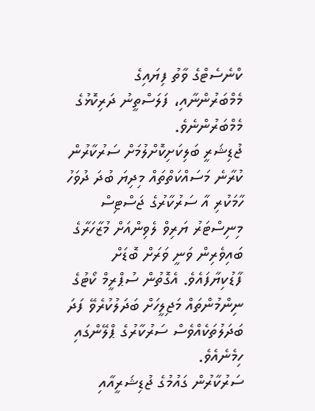ކްނެސެޓްގެ ވާތު ފިޔައިގެ މެމްބަރުންނާއި، ފަލަސްތީނު ދަރިކޮޅުގެ މެމްބަރުންނެވެ.
ޖުޑިޝަރީ ބަލިކަށިކޮށްލުމަށް ސަރުކާރުން ކުރާނެ މަސައްކަތްތައް މިދިޔަ ބުދަ ދުވަހު ހާމަކުރި އާ ސަރުކާރުގެ ޖަސްޓިސް މިނިސްޓަރު ޔަރިވް ލެވިންއަށް މުޒާހަރާގެ ބައިވެރިން ވަނީ ވަރަށް ބޮޑަށް ފާޑުކިޔާފައެވެ. އެގޮތުން ސުޕްރީމް ކޯޓުގެ ނިންމުންތައް މަޖިލީހަށް ބަދަލުކުރެވޭ ފަދަ ބަދަލުތަކެއްވެސް ސަރުކާރުގެ ޕްލޭންގައި ހިމެނެއެވެ.
ސަރުކާރުން ގައުމުގެ ޖުޑިޝަރީއާއި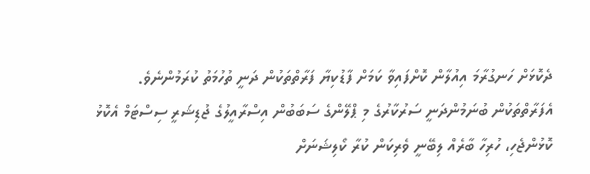ދެކޮޅަށް ހަނގުރާމަ އިއުލާން ކޮށްފައިވާ ކަމަށް ފާޑުކިޔާ ފަރާތްތަކުން ދަނީ ތުހުމަތު ކުރަމުންނެވެ. އެފަރާތްތަކުން ބުނަމުންދަނީ ސަރުކާރުގެ މި ޕްލޭންގެ ސަބަބުން އިސްރާއީލުގެ ޖުޑިޝަރީ ސިސްޓަމް އެކޮޅު ކޮޅުންޖެހި، ހުރިހާ ބާރެއް ލިބޭނީ ވެރިކަން ކުރާ ކޯލިޝަނަށް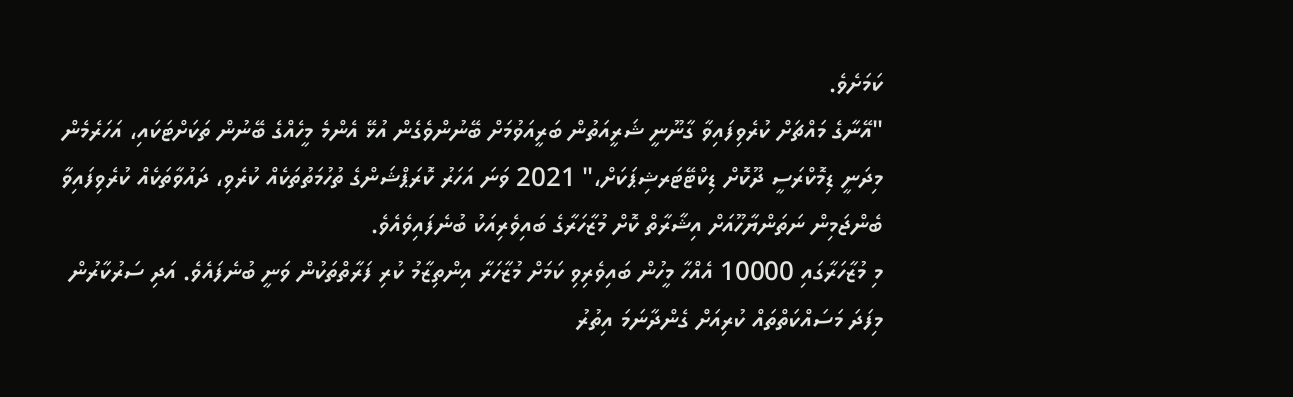ކަމަށެވެ.
"އޭނާގެ މައްޗަށް ކުރެވިފައިވާ ގާނޫނީ ޝަރީއަތުން ބަރީއަވުމަށް ބޭނުންވެގެން އުޅޭ އެންމެ މީހެއްގެ ބޭނުން ތަކަށްޓަކައި، އަހަރެމެން މިދަނީ ޑިމޮކްރަސީ ދޫކޮށް ޑިކްޓޭޓަރޝިޕަކަށް،" 2021 ވަނަ އަހަރު ކޮރަޕްޝަންގެ ތުހުމަތުތަކެއް ކުރެވި، ދައުވާތަކެއް ކުރެވިފައިވާ ބެންޖަމިން ނަތަންޔާހޫއަށް އިޝާރާތް ކޮށް މުޒާހަރާގެ ބައިވެރިއަކު ބުނެފައިވެއެވެ.
މި މުޒާހަރާގައި 10000 އެއްހާ މީހުން ބައިވެރިވި ކަމަށް މުޒާހަރާ އިންތިޒާމު ކުރި ފަރާތްތަކުން ވަނީ ބުނެފައެވެ. އަދި ސަރުކާރުން މިފަދަ މަސައްކަތްތައް ކުރިއަށް ގެންދާނަމަ އިތުރު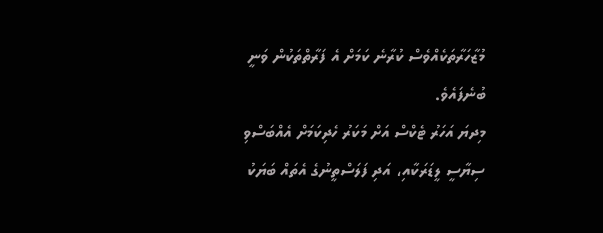މުޒާހަރާތަކެއްވެސް ކުރާނެ ކަމަށް އެ ފަރާތްތަކުން ވަނީ ބުނެފައެވެ.
މިދޔަ އަހަރު ޓެކްސް އަށް މަކަރު ހެދިކަމަށް އެއްބަސްވި ސިޔާސީ ލީޑަރަކާއި، އަދި ފަލަސްތީނުގެ އެތައް ބަޔަކު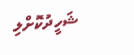ޝަހީދުކޮށްލި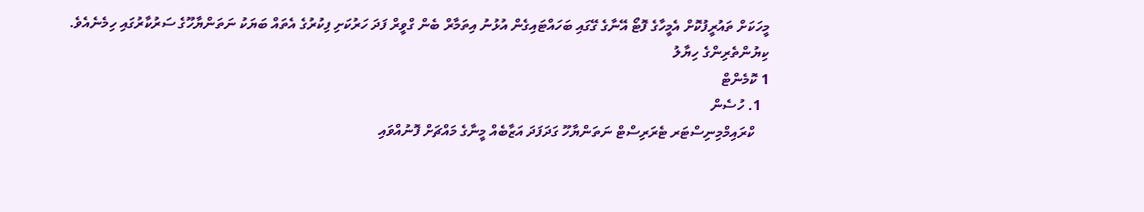މީހަކަށް ތައުރީފުކޮށް އެމީހާގެ ފޮޓޯ އޭނާގެ ގޭގައި ބަހައްޓައިގެން އުޅުނު އިތަމާރް ބެން ގްވީރް ފަދަ ހަރުކަށި ފިކުރުގެ އެތައް ބަޔަކު ނަތަންޔާހޫގެ ސަރުކާރުގައި ހިމެނެއެވެ.
ކިޔުންތެރިންގެ ހިޔާލު
1 ކޮމެންޓް
  1. ހުސެން
    ކްރައިމްމިނިސްޓަރ ޓެރަރިސްޓް ނަތަންޔާހޫ ގަދަފަދަ އަޒާބެއް މީނާގެ މައްޗަށް ފޮނުއްވައި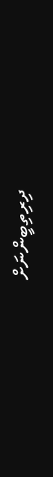ދިރިތިބީންނަށް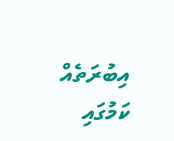އިބުރަތެއް ކަމުގައި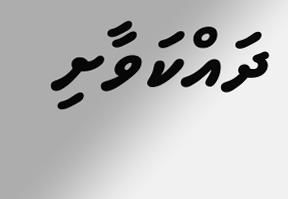ދައްކަވާށި